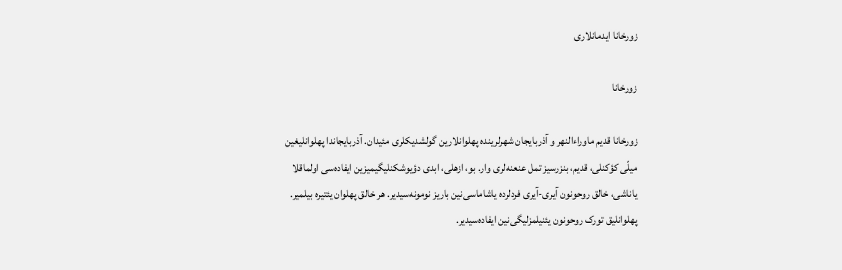زورخانا ایدمانلاری

زورخانا

زورخانا قدیم ماوراءالنهر و آذربایجان شهرلرینده پهلوانلارین گولشدیکلری مئیدان. آذربایجاندا پهلوانلیغین میلّی کؤکنلی، قدیم، بنزرسیز تمل عنعنه‌لری وار. بو، ازهلی، ابدی دؤیوشکنلیگیمیزین ایفاده‌سی اولماقلا یاناشی، خالق روحونون آیری-آیری فردلرده یاشاماسی‌نین باریز نومونه‌سیدیر. هر خالق پهلوان یئتیره بیلمیر. پهلوانلیق تورک روحونون یئنیلمزلیگی‌نین ایفاده‌سیدیر.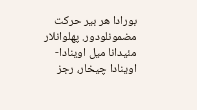بورادا هر بیر حرکت مضمونلودور. پهلوانلار مئیدانا میل اوینادا-اوینادا چیخار، رجز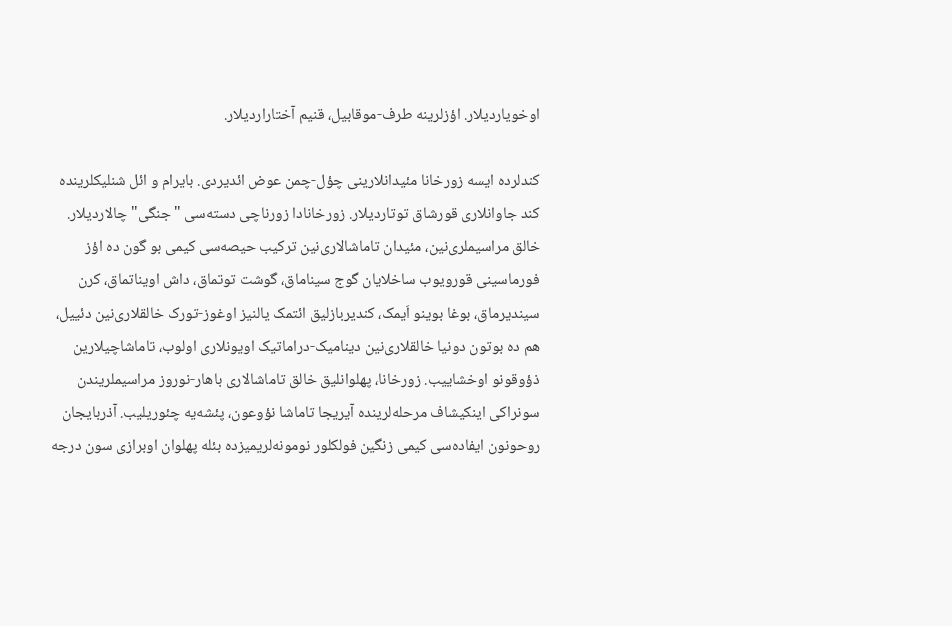اوخویاردیلار. اؤزلرینه طرف-موقابیل، قنیم آختاراردیلار.

کندلرده ایسه زورخانا مئیدانلارینی چؤل-چمن عوض ائدیردی. بایرام و ائل شنلیکلرینده کند جاوانلاری قورشاق توتاردیلار. زورخانادا زورناچی دسته‌سی "جنگی" چالاردیلار. خالق مراسیملری‌نین، مئیدان تاماشالاری‌نین ترکیب حیصه‌سی کیمی بو گون ده اؤز فورماسینی قورویوب ساخلایان گوج سیناماق، گوشت توتماق، داش اویناتماق، کرن سیندیرماق، بوغا بوینو اَیمک، کندیربازلیق ائتمک یالنیز اوغوز-تورک خالقلاری‌نین دئییل، هم ده بوتون دونیا خالقلاری‌نین دینامیک-دراماتیک اویونلاری اولوب، تاماشاچیلارین ذؤوقونو اوخشاییب. زورخانا، پهلوانلیق خالق تاماشالاری باهار-نوروز مراسیملریندن سونراکی اینکیشاف مرحله‌لرینده آیریجا تاماشا نؤوعون، پئشه‌یه چئوریلیب. آذربایجان روحونون ایفاده‌سی کیمی زنگین فولکلور نومونه‌لریمیزده بئله پهلوان اوبرازی سون درجه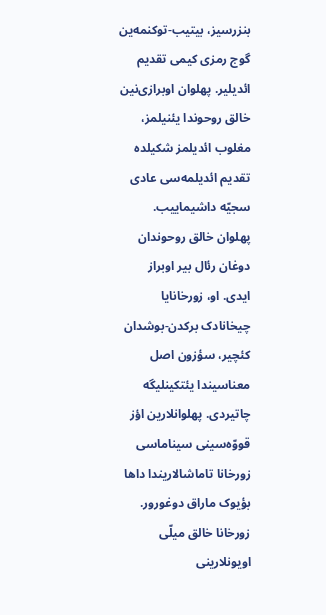بنزرسیز، بیتیب-توکنمه‌ین گوج رمزی کیمی تقدیم ائدیلیر. پهلوان اوبرازی‌نین خالق روحوندا یئنیلمز، مغلوب ائدیلمز شکیلده تقدیم ائدیلمه‌سی عادی سجیّه داشیماییب. پهلوان خالق روحوندان دوغان رئال بیر اوبراز ایدی. او، زورخانایا چیخانادک برکدن-بوشدان کئچیر، سؤزون اصل معناسیندا یئتکینلیگه چاتیردی. پهلوانلارین اؤز قووّه‌سینی سیناماسی زورخانا تاماشالاریندا داها بؤیوک ماراق دوغورور. زورخانا خالق میلّی اویونلارینی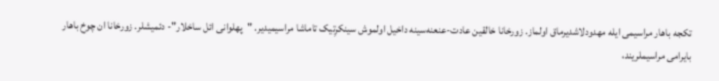تکجه باهار مراسیمی ایله مهدودلاشدیرماق اولماز. زورخانا خالقین عادت-عنعنه‌سینه داخیل اولموش سینکرِتیک تاماشا مراسیمیدیر. "پهلوانی ائل ساخلار"- دئمیشلر. زورخانا ان چوخ باهار بایرامی مراسیملریند،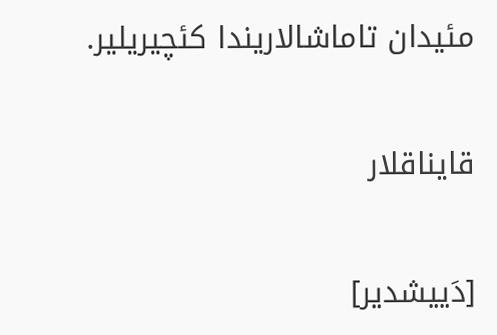مئیدان تاماشالاریندا کئچیریلیر.

قایناقلار

[دَییشدیر]